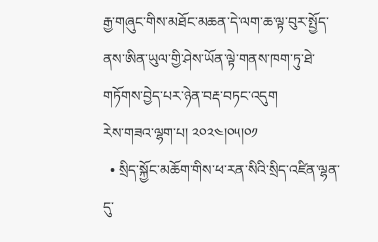རྒྱ་གཞུང་གིས་མཐོང་མཆན་དེ་ལག་ཆ་ལྟ་བུར་སྤྱོད་ནས་ཨིན་ཡུལ་གྱི་ཤེས་ཡོན་ལྟེ་གནས་ཁག་ཏུ་ཐེ་གཏོགས་བྱེད་པར་ཉེན་བརྡ་བཏང་འདུག
རེས་གཟའ་ལྷག་པ། ༢༠༢༤།༠༥།༠༡
  • སྲིད་སྐྱོང་མཆོག་གིས་ཕ་རན་སིའི་སྲིད་འཛིན་ལྷན་དུ་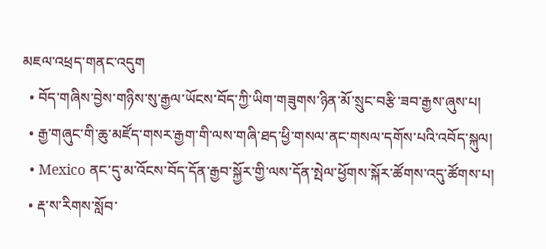མཇལ་འཕྲད་གནང་འདུག
  • བོད་གཞིས་བྱེས་གཉིས་སུ་རྒྱལ་ཡོངས་བོད་ཀྱི་ཡིག་གཟུགས་ཉིན་མོ་སྲུང་བརྩི་ཟབ་རྒྱས་ཞུས་པ།
  • རྒྱ་གཞུང་གི་ཆུ་མཛོད་གསར་རྒྱག་གི་ལས་གཞི་ཐད་ཕྱི་གསལ་ནང་གསལ་དགོས་པའི་འབོད་སྐུལ།
  • Mexico ནང་དུ་མ་འོངས་བོད་དོན་རྒྱབ་སྐྱོར་གྱི་ལས་དོན་སྤེལ་ཕྱོགས་སྐོར་ཚོགས་འདུ་ཚོགས་པ།
  • རྡ་ས་རིགས་སློབ་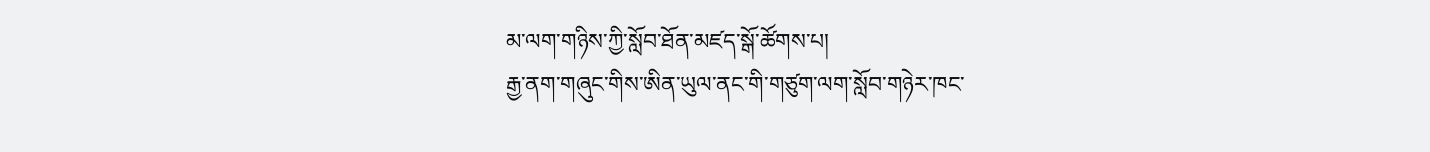མ་ལག་གཉིས་ཀྱི་སློབ་ཐོན་མཛད་སྒོ་ཚོགས་པ།
རྒྱ་ནག་གཞུང་གིས་ཨིན་ཡུལ་ནང་གི་གཙུག་ལག་སློབ་གཉེར་ཁང་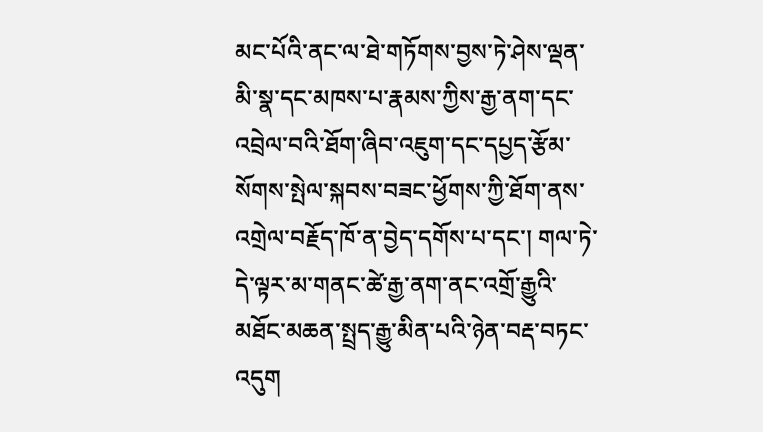མང་པོའི་ནང་ལ་ཐེ་གཏོགས་བྱས་ཏེ་ཤེས་ལྡན་མི་སྣ་དང་མཁས་པ་རྣམས་ཀྱིས་རྒྱ་ནག་དང་འབྲེལ་བའི་ཐོག་ཞིབ་འཇུག་དང་དཔྱད་རྩོམ་སོགས་སྤེལ་སྐབས་བཟང་ཕྱོགས་ཀྱི་ཐོག་ནས་འགྲེལ་བརྗོད་ཁོ་ན་བྱེད་དགོས་པ་དང་། གལ་ཏེ་དེ་ལྟར་མ་གནང་ཚེ་རྒྱ་ནག་ནང་འགྲོ་རྒྱུའི་མཐོང་མཆན་སྤྲད་རྒྱུ་མིན་པའི་ཉེན་བརྡ་བཏང་འདུག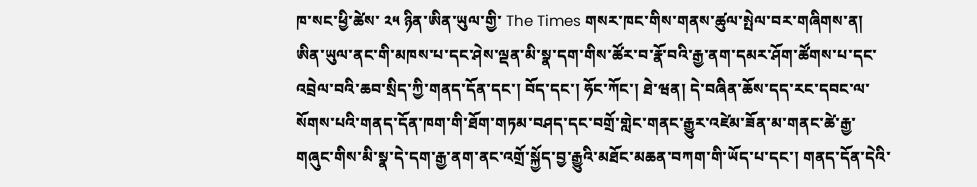ཁ་སང་ཕྱི་ཚེས་ ༢༥ ཉིན་ཨིན་ཡུལ་གྱི་ The Times གསར་ཁང་གིས་གནས་ཚུལ་སྤེལ་བར་གཞིགས་ན། ཨིན་ཡུལ་ནང་གི་མཁས་པ་དང་ཤེས་ལྡན་མི་སྣ་དག་གིས་ཚོར་བ་རྣོ་བའི་རྒྱ་ནག་དམར་ཤོག་ཚོགས་པ་དང་འབྲེལ་བའི་ཆབ་སྲིད་ཀྱི་གནད་དོན་དང་། བོད་དང་། ཧོང་ཀོང་། ཐེ་ཝན། དེ་བཞིན་ཆོས་དད་རང་དབང་ལ་སོགས་པའི་གནད་དོན་ཁག་གི་ཐོག་གཏམ་བཤད་དང་བགྲོ་གླེང་གནང་རྒྱུར་འཛེམ་ཟོན་མ་གནང་ཚེ་རྒྱ་གཞུང་གིས་མི་སྣ་དེ་དག་རྒྱ་ནག་ནང་འགྲོ་སྐྱོད་བྱ་རྒྱུའི་མཐོང་མཆན་བཀག་གི་ཡོད་པ་དང་། གནད་དོན་དེའི་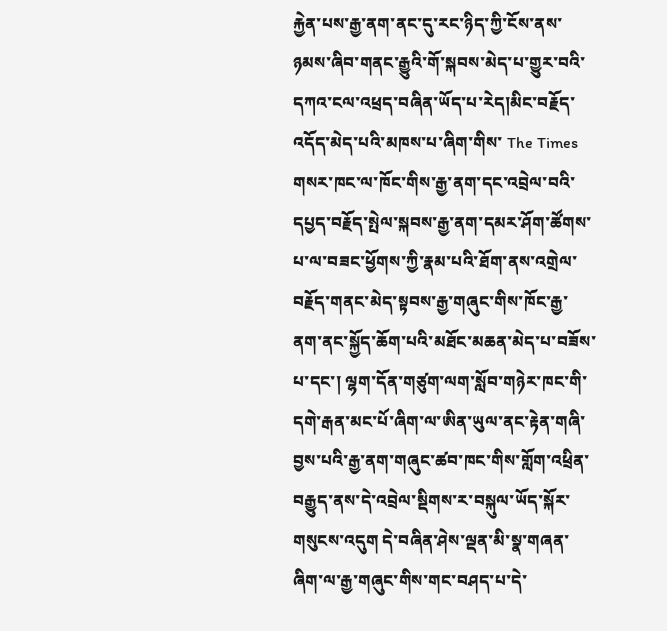རྐྱེན་པས་རྒྱ་ནག་ནང་དུ་རང་ཉིད་ཀྱི་ངོས་ནས་ཉམས་ཞིབ་གནང་རྒྱུའི་གོ་སྐབས་མེད་པ་གྱུར་བའི་དཀའ་ངལ་འཕྲད་བཞིན་ཡོད་པ་རེད།མིང་བརྗོད་འདོད་མེད་པའི་མཁས་པ་ཞིག་གིས་ The Times གསར་ཁང་ལ་ཁོང་གིས་རྒྱ་ནག་དང་འབྲེལ་བའི་དཔྱད་བརྗོད་སྤེལ་སྐབས་རྒྱ་ནག་དམར་ཤོག་ཚོགས་པ་ལ་བཟང་ཕྱོགས་ཀྱི་རྣམ་པའི་ཐོག་ནས་འགྲེལ་བརྗོད་གནང་མེད་སྟབས་རྒྱ་གཞུང་གིས་ཁོང་རྒྱ་ནག་ནང་སྐྱོད་ཆོག་པའི་མཐོང་མཆན་མེད་པ་བཟོས་པ་དང་། ལྷག་དོན་གཙུག་ལག་སློབ་གཉེར་ཁང་གི་དགེ་རྒན་མང་པོ་ཞིག་ལ་ཨིན་ཡུལ་ནང་རྟེན་གཞི་བྱས་པའི་རྒྱ་ནག་གཞུང་ཚབ་ཁང་གིས་གློག་འཕྲིན་བརྒྱུད་ནས་དེ་འབྲེལ་སྡིགས་ར་བསྐུལ་ཡོད་སྐོར་གསུངས་འདུག དེ་བཞིན་ཤེས་ལྡན་མི་སྣ་གཞན་ཞིག་ལ་རྒྱ་གཞུང་གིས་གང་བཤད་པ་དེ་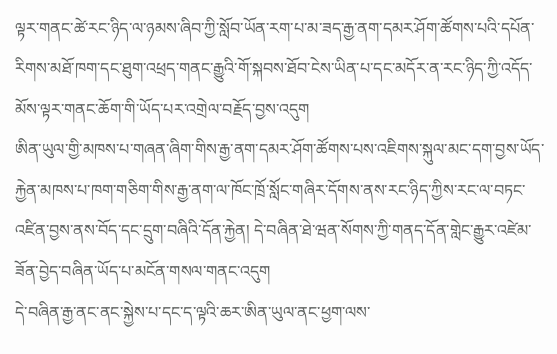ལྟར་གནང་ཚེ་རང་ཉིད་ལ་ཉམས་ཞིབ་ཀྱི་སློབ་ཡོན་རག་པ་མ་ཟད་རྒྱ་ནག་དམར་ཤོག་ཚོགས་པའི་དཔོན་རིགས་མཐོ་ཁག་དང་ཐུག་འཕྲད་གནང་རྒྱུའི་གོ་སྐབས་ཐོབ་ངེས་ཡིན་པ་དང་མདོར་ན་རང་ཉིད་ཀྱི་འདོད་མོས་ལྟར་གནང་ཆོག་གི་ཡོད་པར་འགྲེལ་བརྗོད་བྱས་འདུག
ཨིན་ཡུལ་གྱི་མཁས་པ་གཞན་ཞིག་གིས་རྒྱ་ནག་དམར་ཤོག་ཚོགས་པས་འཇིགས་སྐུལ་མང་དག་བྱས་ཡོད་རྐྱེན་མཁས་པ་ཁག་གཅིག་གིས་རྒྱ་ནག་ལ་ཁོང་ཁྲོ་སློང་གཞིར་དོགས་ནས་རང་ཉིད་ཀྱིས་རང་ལ་བཏང་འཛིན་བྱས་ནས་བོད་དང་དྲུག་བཞིའི་དོན་རྐྱེན། དེ་བཞིན་ཐེ་ཝན་སོགས་ཀྱི་གནད་དོན་གླེང་རྒྱུར་འཛེམ་ཟོན་བྱེད་བཞིན་ཡོད་པ་མངོན་གསལ་གནང་འདུག
དེ་བཞིན་རྒྱ་ནང་ནང་སྐྱེས་པ་དང་ད་ལྟའི་ཆར་ཨིན་ཡུལ་ནང་ཕྱག་ལས་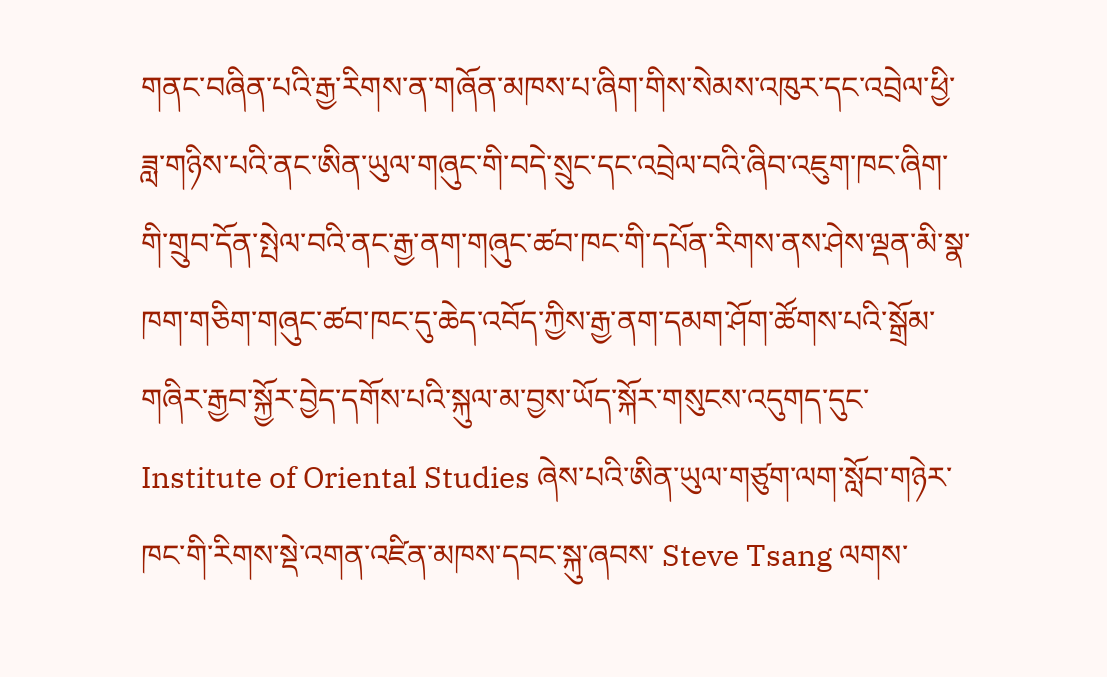གནང་བཞིན་པའི་རྒྱ་རིགས་ན་གཞོན་མཁས་པ་ཞིག་གིས་སེམས་འཁུར་དང་འབྲེལ་ཕྱི་ཟླ་གཉིས་པའི་ནང་ཨིན་ཡུལ་གཞུང་གི་བདེ་སྲུང་དང་འབྲེལ་བའི་ཞིབ་འཇུག་ཁང་ཞིག་གི་གྲུབ་དོན་སྤེལ་བའི་ནང་རྒྱ་ནག་གཞུང་ཚབ་ཁང་གི་དཔོན་རིགས་ནས་ཤེས་ལྡན་མི་སྣ་ཁག་གཅིག་གཞུང་ཚབ་ཁང་དུ་ཆེད་འབོད་ཀྱིས་རྒྱ་ནག་དམག་ཤོག་ཚོགས་པའི་སྒྲོམ་གཞིར་རྒྱབ་སྐྱོར་བྱེད་དགོས་པའི་སྐུལ་མ་བྱས་ཡོད་སྐོར་གསུངས་འདུགད་དུང་ Institute of Oriental Studies ཞེས་པའི་ཨིན་ཡུལ་གཙུག་ལག་སློབ་གཉེར་ཁང་གི་རིགས་སྡེ་འགན་འཛིན་མཁས་དབང་སྐུ་ཞབས་ Steve Tsang ལགས་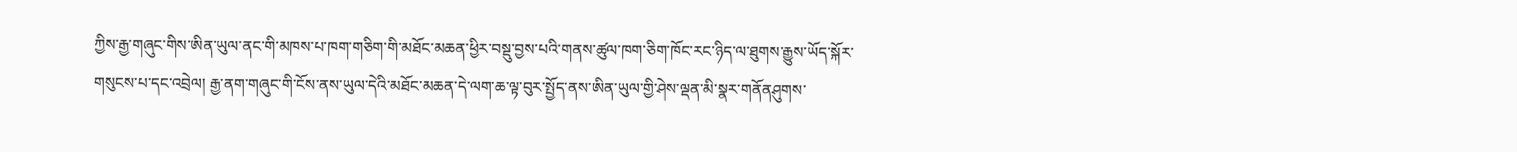ཀྱིས་རྒྱ་གཞུང་གིས་ཨིན་ཡུལ་ནང་གི་མཁས་པ་ཁག་གཅིག་གི་མཐོང་མཆན་ཕྱིར་བསྡུ་བྱས་པའི་གནས་ཚུལ་ཁག་ཅིག་ཁོང་རང་ཉིད་ལ་ཐུགས་རྒྱུས་ཡོད་སྐོར་གསུངས་པ་དང་འབྲེལ། རྒྱ་ནག་གཞུང་གི་ངོས་ནས་ཡུལ་དེའི་མཐོང་མཆན་དེ་ལག་ཆ་ལྟ་བུར་སྤྱོད་ནས་ཨིན་ཡུལ་གྱི་ཤེས་ལྡན་མི་སྣར་གནོནཤུགས་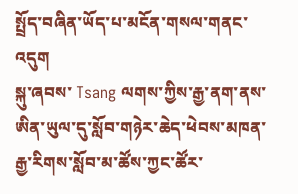སྤྲོད་བཞིན་ཡོད་པ་མངོན་གསལ་གནང་འདུག
སྐུ་ཞབས་ Tsang ལགས་ཀྱིས་རྒྱ་ནག་ནས་ཨིན་ཡུལ་དུ་སློབ་གཉེར་ཆེད་ཕེབས་མཁན་རྒྱ་རིགས་སློབ་མ་ཚོས་ཀྱང་ཚོར་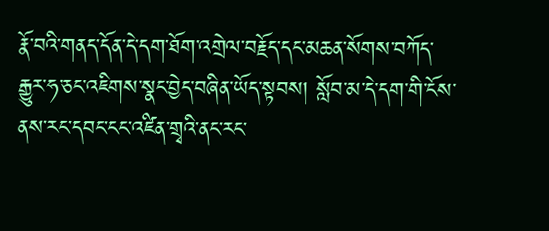རྣོ་བའི་གནད་དོན་དེ་དག་ཐོག་འགྲེལ་བརྗོད་དང་མཆན་སོགས་བཀོད་རྒྱུར་ཧ་ཅང་འཇིགས་སྣང་བྱེད་བཞིན་ཡོད་སྟབས། སློབ་མ་དེ་དག་གི་ངོས་ནས་རང་དབང་ངང་འཛིན་གྲྭའི་ནང་རང་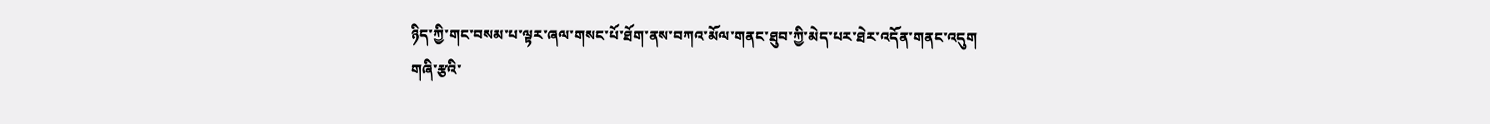ཉིད་ཀྱི་གང་བསམ་པ་ལྟར་ཞལ་གསང་པོ་ཐོག་ནས་བཀའ་མོལ་གནང་ཐུབ་ཀྱི་མེད་པར་ཐེར་འདོན་གནང་འདུག
གཞི་རྩའི་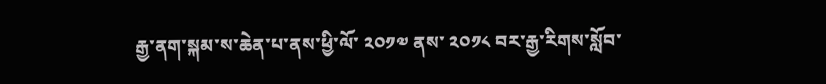རྒྱ་ནག་སྐམ་ས་ཆེན་པ་ནས་ཕྱི་ལོ་ ༢༠༡༧ ནས་ ༢༠༡༨ བར་རྒྱ་རིགས་སློབ་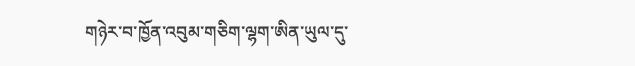གཉེར་བ་ཁྱོན་འབུམ་གཅིག་ལྷག་ཨིན་ཡུལ་དུ་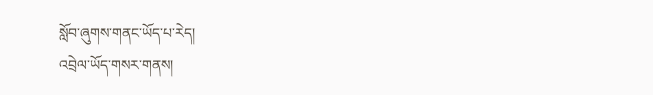སློབ་ཞུགས་གནང་ཡོད་པ་རེད།
འབྲེལ་ཡོད་གསར་གནས།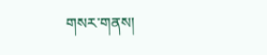གསར་གནས།